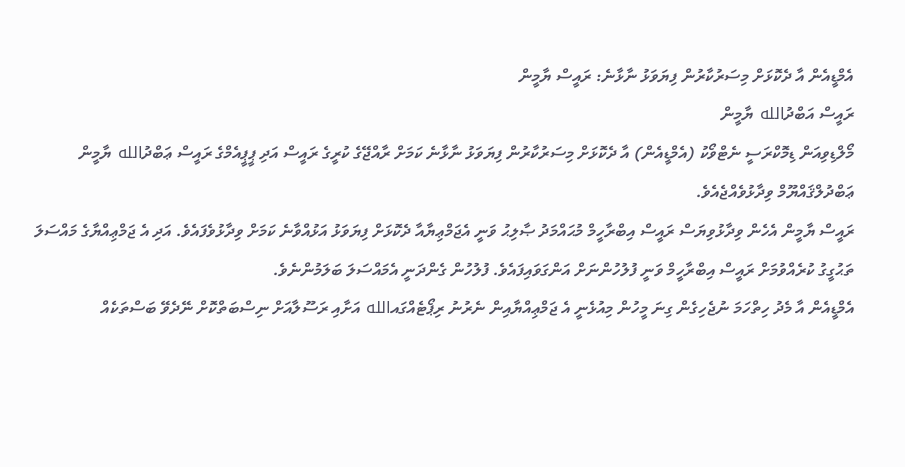އެމްޑީއެން އާ ދެކޮޅަށް މިސަރުކާރުން ފިޔަވަޅު ނާޅާނެ: ރައީސް ޔާމީން
ރައީސް އަބްދުالله ޔާމީން
މޯލްޑިވިއަން ޑިމޮކްރަސީ ނެޓްވޯކު (އެމްޑީއެން) އާ ދެކޮޅަށް މިސަރުކާރުން ފިޔަވަޅު ނާޅާނެ ކަމަށް ރާއްޖޭގެ ކުރީގެ ރައީސް އަދި ޕީޕީއެމްގެ ރައީސް ޢަބްދުالله ޔާމީން ޢަބްދުލްޤައްޔޫމް ވިދާޅުވެއްޖެއެވެ.
ރައީސް ޔާމީން އެހެން ވިދާޅުވިޔަސް ރައީސް އިބްރާހީމް މުޙައްމަދު ޞާލިޙު ވަނީ އެޖަމްޢިޔާއާ ދެކޮޅަށް ފިޔަވަޅު އަޅުއްވާނެ ކަމަށް ވިދާޅުވެފައެވެ. އަދި އެ ޖަމްޢިއްޔާގެ މައްސަލަ ތަޙުގީގު ކުރެއްވުމަށް ރައީސް އިބްރާހީމް ވަނީ ފުލުހުންނަށް އަންގަވައިފައެވެ. ފުލުހުން ގެންދަނީ އެމައްސަލަ ބަލަމުންނެވެ.
އެމްޑީއެން އާ މެދު ހިތްހަމަ ނުޖެހިގެން ގިނަ މީހުން މިއުޅެނީ އެ ޖަމްޢިއްޔާއިން ނެރުނު ރިޕޯޓެއްގައالله އަށާއި ރަސޫލާއަށް ނިސްބަތްކޮށް ނޭދެވޭ ބަސްތަކެއް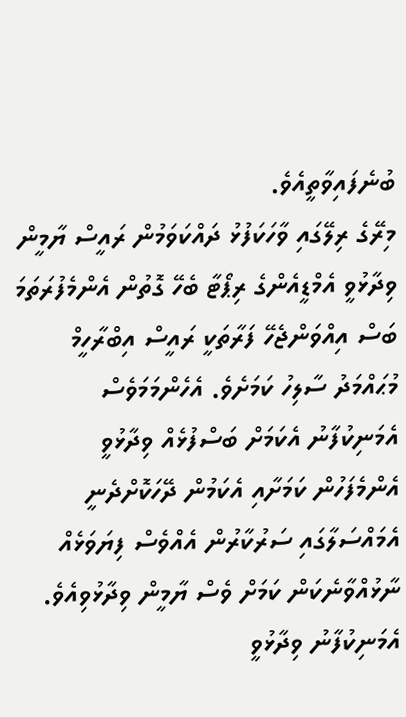ބުނެފައިވާތީއެވެ.
މިރޭގެ ރިލޭގައި ވާހަކަފުޅު ދައްކަވަމުން ރައީސް ޔާމީން ވިދާޅުވީ އެމްޑީއެންގެ ރިޕޯޓާ ބެހޭ ގޮތުން އެންމެފުރަތަމަ ބަސް އިއްވަންޖެހޭ ފަރާތަކީ ރައީސް އިބްރާހީމް މުޙައްމަދު ސާލިހު ކަމަށެވެ. އެހެންމަމަވެސް އެމަނިކުފާނު އެކަމަށް ބަސްފުޅެއް ވިދާޅުވީ އެންމެފަހުން ކަމަށާއި އެކަމުން ދޭހަކޮށްދެނީ އެމައްސަލާގައި ސަރުކާރުން އެއްވެސް ފިޔަވަޅެއް ނާޅުއްވާނެކަން ކަމަށް ވެސް ޔާމީން ވިދާޅުވިއެވެ. އެމަނިކުފާނު ވިދާޅުވީ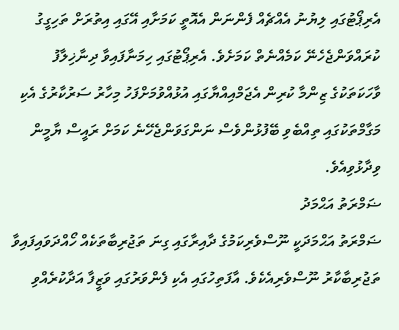އެރިޕޯޓުގައި ލިޔުނު އެއްޗެއް ފެންނަން އެއޮތީ ކަމަށާއި އޭގައި އިތުރަށް ތަހިގީގު ކުރައްވަންޖެހެނޭ ކަމެއްނެތް ކަމަށެވެ. އެރިޕޯޓުގައި ހިމަނާފައިވާ ދިނާޚިލާފު ވާހަކަތަކުގެ ޒިންމާ ކުރިން އެޖަމްއިއްޔާގައި އުޅުއްވުމަށްފަހު މިހާރު ސަރުކާރުގެ އެކި މަގާމްތަކުގައި ތިއްބެވި ބޭފުޅުންވެސް ނަންގަވަންޖެހޭނެ ކަމަށް ރައީސް ޔާމީން ވިދާޅުވިއެވެ.
ޟަމްރަތު އަޙްމަދު
ޟަމްރަތު އަޙްމަދަކީ ނޫސްވެރިކަމުގެ ދާއިރާގައި ގިނަ ތަޖުރިބާތަކެއް ހޯއްދަވައިފައިވާ ތަޖުރިބާކާރު ނޫސްވެރިއެކެވެ. އާފަތިހުގައި އެކި ފެންވަރުގައި ވަޒީފާ އަދާކުރެއްވި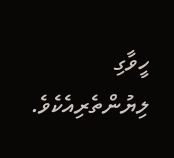ހީވާގި ލިޔުންތެރިއެކެވެ.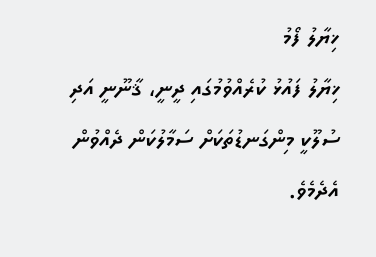ޚިޔާލު ފޯމު
ޚިޔާލު ފައުޅު ކުރެއްވުމުގައި ދީނީ، ޤާނޫނީ އަދި ސުލޫކީ މިންގަނޑުތަކަށް ސަމާލުކަން ދެއްވުން އެދެމެވެ.